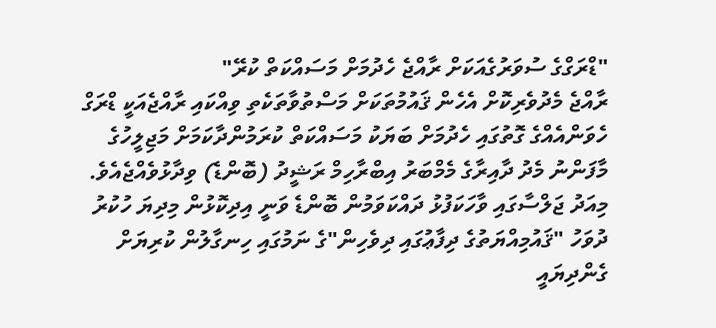"ޑްރަގްގެ ސުވަރުގެއަކަށް ރާއްޖެ ހެދުމަށް މަސައްކަތް ކުރޭ"
ރާއްޖެ މެދުވެރިކޮށް އެހެން ޤައުމުތަކަށް މަސްތުވާތަކެތި ވިއްކައި ރާއްޖެއަކީ ޑްރަގް ހެވަންއެއްގެ ގޮތުގައި ހެދުމަށް ބަޔަކު މަސައްކަތް ކުރަމުންދާކަމަށް މަޖިލީހުގެ މާފަންނު މެދު ދާއިރާގެ މެމްބަރު އިބްރާހިމް ރަޝީދު (ބޮންޑެ) ވިދާޅުވެއްޖެއެވެ.
މިއަދު ޖަލްސާގައި ވާހަކަފުޅު ދައްކަވަމުން ބޮންޑެ ވަނީ އިދިކޮޅުން މިދިޔަ ހުކުރު ދުވަހު "ޤައުމިއްޔަތުގެ ދިފާޢުގައި ދިވެހިން"ގެ ނަމުގައި ހިނގާލުން ކުރިޔަށް ގެންދިޔައީ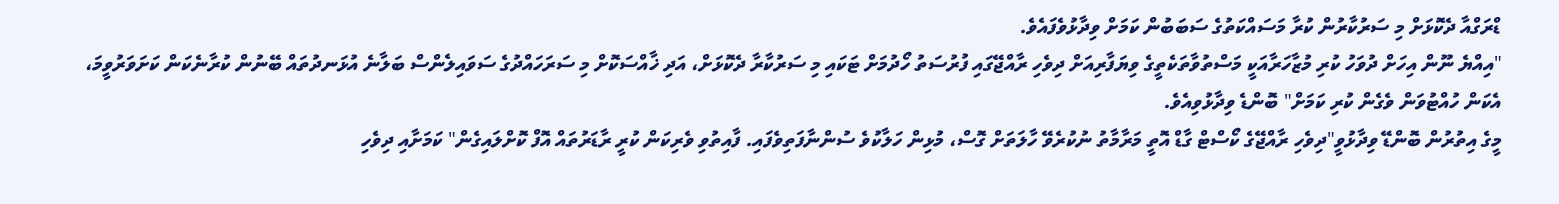ޑްރަގްއާ ދެކޮޅަށް މި ސަރުކާރުން ކުރާ މަސައްކަތުގެ ސަބަބުން ކަމަށް ވިދާޅުވެފައެވެ.
"އިއްޔެ ނޫން އިހަށް ދުވަހު ކުރި މުޒާހަރާއަކީ މަސްތުވާތަކެތީގެ ވިޔަފާރިއަށް ދިވެހި ރާއްޖޭގައި ފުރުސަތު ހޯދުމަށް ޓަކައި މި ސަރުކާރާ ދެކޮޅަށް، އަދި ޚާއްސަކޮށް މި ސަރަހައްދުގެ ސަވައިލެންސް ބަލާނެ އުޅަނދުތައް ބޭނުން ކުރާނެކަން ކަށަވަރުވީމަ، އެކަން ހުއްޓުވަން ވެގެން ކުރި ކަމަށް" ބޮންޑެ ވިދާޅުވިއެވެ.
މީގެ އިތުރުން ބޮންޑޭ ވިދާޅުވީ"ދިވެހި ރާއްޖޭގެ ކޯސްޓް ގާޑް އޮތީ މަރާމާތު ނުކުރެވޭ ހާލަތަށް ގޮސް، މުޅިން ހަލާކުވެ ސުންނާފަތިވެފައި. ފާއިތުވި ވެރިކަން ކުރީ ރާޑަރުތައް އޮފް ކޮށްލައިގެން" ކަމަށާއި ދިވެހި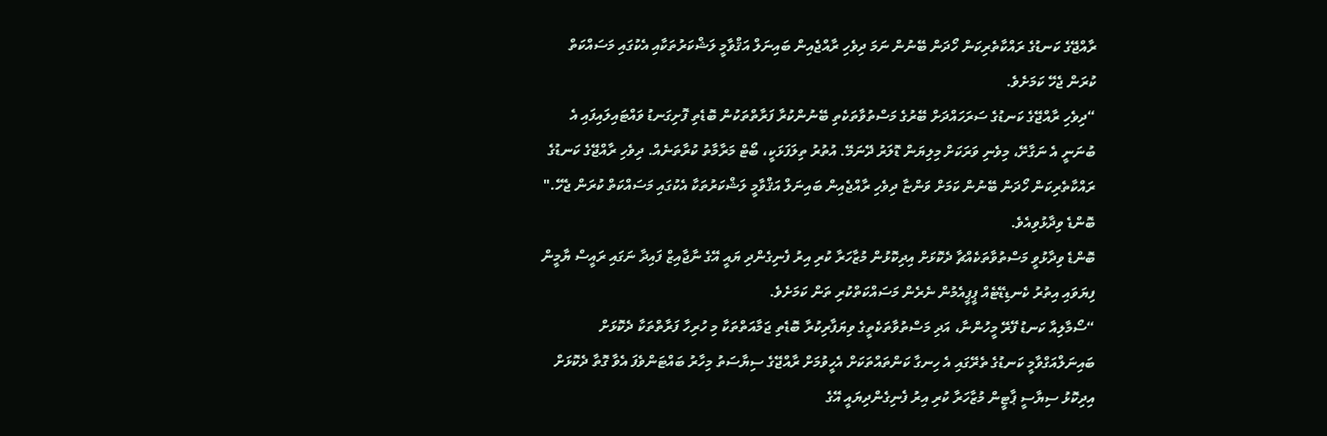ރާއްޖޭގެ ކަނޑުގެ ރައްކާތެރިކަން ހޯދަން ބޭނުން ނަމަ ދިވެހި ރާއްޖެއިން ބައިނަލް އަޤްވާމީ ލަޝްކަރުތަކާއި އެކުގައި މަސައްކަތް ކުރަން ޖެހޭ ކަމަށެވެ.
“ދިވެހި ރާއްޖޭގެ ކަނޑުގެ ސަރަހައްދަށް ބޭރުގެ މަސްތުވާތަކެތި ބޭނުންކުރާ ފަރާތްތަކުން ބޮޑެތި ފޮށިގަނޑު ވައްޓައިލައިފައި އެ ބުނަނީ އެ ނަގާށޭ، މިވެނި ވަރަކަށް މިލިޔަން ޑޮލަރު ދޭނަމޭ. އުތުރު ތިލަފަޅަކީ، ބޯޓް މަރާމާތު ކުރާތަނެއް. ދިވެހި ރާއްޖޭގެ ކަނޑުގެ ރައްކާތެރިކަން ހޯދަން ބޭނުން ކަމަށް ވަންޏާ ދިވެހި ރާއްޖެއިން ބައިނަލް އަޤްވާމީ ލަޝްކަރުތަކާ އެކުގައި މަސައްކަތް ކުރަން ޖެހޭ." ބޮންޑެ ވިދާޅުވިއެވެ.
ބޮންޑެ ވިދާޅުވީ މަސްތުވާތަކެއްޗާ ދެކޮޅަށް އިދިކޮޅުން މުޒާހަރާ ކުރި އިރު ފެނިގެންދި ޔައީ އޭގެ ނާޖާއިޒް ފައިދާ ނަގައި ރައީސް ޔާމީން ފިޔަވައި އިތުރު ކެނޑިޑޭޓެއް ޕީޕީއެމުން ނެރެން މަސައްކަތްކުރި ތަން ކަމަށެވެ.
“ސޯމާލިއާ ކަނޑު ފޭރޭ މީހުންނާ، އަދި މަސްތުވާތަކެތީގެ ވިޔަފާރިކުރާ ބޮޑެތި ޖަމާއަތްތަކާ މި ހުރިހާ ފަރާތްތަކާ ދެކޮޅަށް ބައިނަލްއަގްވާމީ ކަނޑުގެ ތެރޭގައި އެ ހިނގާ ކަންތައްތަކަށް އެހީވުމަށް ރާއްޖޭގެ ސިޔާސަތު މިހާރު ބައްޓަންވެފަ އެވާ ގޮތާ ދެކޮޅަށް އިދިކޮޅު ސިޔާސީ ޕާޓީން މުޒާހަރާ ކުރި އިރު ފެނިގެންދިޔައީ އޭގެ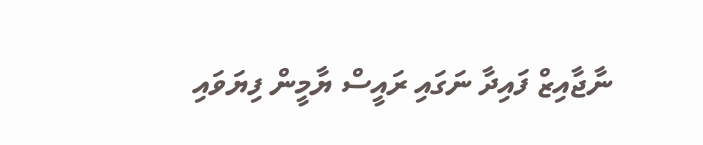ނާޖާއިޒް ފައިދާ ނަގައި ރައީސް ޔާމީން ފިޔަވައި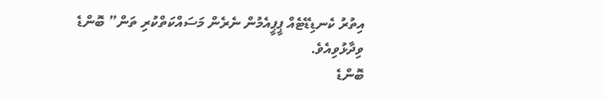އިތުރު ކެނޑިޑޭޓެއް ޕީޕީއެމުން ނެރެން މަސައްކަތްކުރި ތަން” ބޮންޑެ ވިދާޅުވިއެވެ.
ބޮންޑެ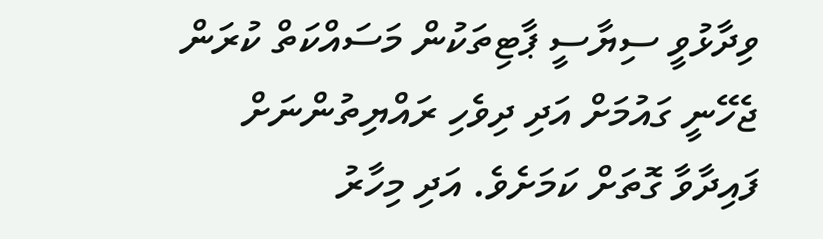ވިދާޅުވީ ސިޔާސީ ޕާޓިތަކުން މަސައްކަތް ކުރަން ޖެހޭނީ ގައުމަށް އަދި ދިވެހި ރައްޔިތުންނަށް ފައިދާވާ ގޮތަށް ކަމަށެވެ. އަދި މިހާރު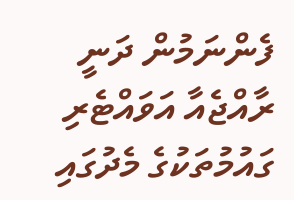ފެންނަމުން ދަނީ ރާއްޖެއާ އަވައްޓެރި ގައުމުތަކުގެ މެދުގައި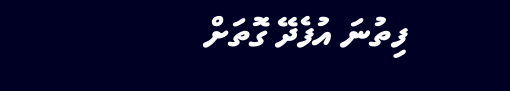ފިތުނަ އުފެދޭ ގޮތަށް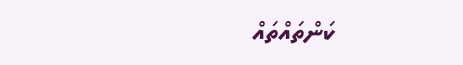ކަންތައްތައް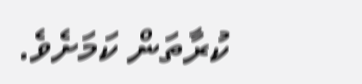ކުރާތަން ކަމަށެވެ.